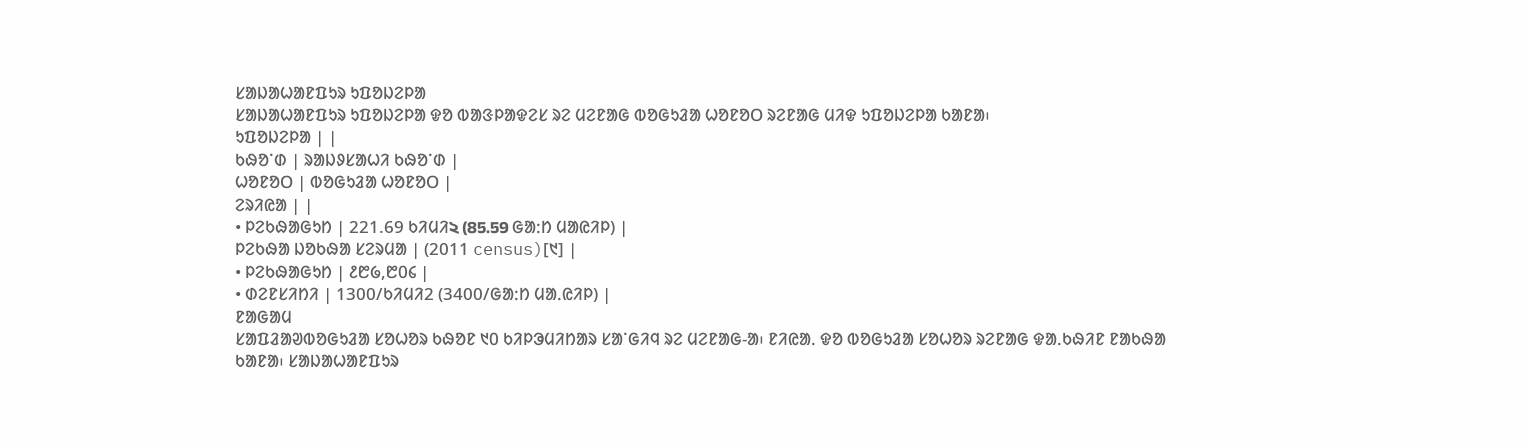ᱥᱟᱡᱟᱦᱟᱱᱯᱩᱨ ᱩᱯᱚᱡᱮᱞᱟ
ᱥᱟᱡᱟᱦᱟᱱᱯᱩᱨ ᱩᱯᱚᱡᱮᱞᱟ ᱫᱚ ᱵᱟᱝᱞᱟᱫᱮᱥ ᱨᱮ ᱢᱮᱱᱟᱜ ᱵᱚᱜᱩᱲᱟ ᱦᱚᱱᱚᱛ ᱨᱮᱱᱟᱜ ᱢᱤᱫ ᱩᱯᱚᱡᱮᱞᱟ ᱠᱟᱱᱟ᱾
ᱩᱯᱚᱡᱮᱞᱟ | |
ᱠᱷᱚᱸᱰ | ᱨᱟᱡᱽᱥᱟᱦᱤ ᱠᱷᱚᱸᱰ |
ᱦᱚᱱᱚᱛ | ᱵᱚᱜᱩᱲᱟ ᱦᱚᱱᱚᱛ |
ᱮᱨᱤᱭᱟ | |
• ᱞᱮᱠᱷᱟᱜᱩᱴ | 221.69 ᱠᱤᱢᱤ২ (85.59 ᱜᱟᱺᱴ ᱢᱟᱭᱤᱞ) |
ᱞᱮᱠᱷᱟ ᱡᱚᱠᱷᱟ ᱥᱮᱨᱢᱟ | (2011 census)[᱑] |
• ᱞᱮᱠᱷᱟᱜᱩᱴ | ᱒᱘᱙,᱘᱐᱔ |
• ᱰᱮᱱᱥᱤᱴᱤ | 1300/ᱠᱤᱢᱤ2 (3400/ᱜᱟᱺᱴ ᱢᱟᱹᱭᱤᱞ) |
ᱱᱟᱜᱟᱢ
ᱥᱟᱯᱲᱟᱣᱵᱚᱜᱩᱲᱟ ᱥᱚᱦᱚᱨ ᱠᱷᱚᱱ ᱑᱐ ᱠᱤᱞᱳᱢᱤᱴᱟᱨ ᱥᱟᱸᱜᱤᱧ ᱨᱮ ᱢᱮᱱᱟᱜ-ᱟ᱾ ᱱᱤᱭᱟᱹ ᱫᱚ ᱵᱚᱜᱩᱲᱟ ᱥᱚᱦᱚᱨ ᱨᱮᱱᱟᱜ ᱫᱟᱹᱠᱷᱤᱱ ᱱᱟᱠᱷᱟ ᱠᱟᱱᱟ᱾ ᱥᱟᱡᱟᱦᱟᱱᱯᱩᱨ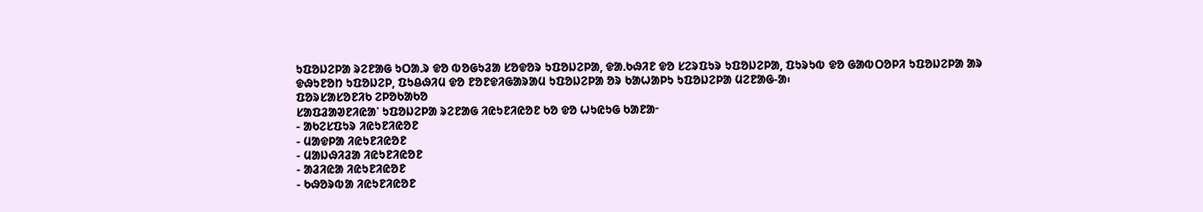ᱩᱯᱚᱡᱮᱞᱟ ᱨᱮᱱᱟᱜ ᱩᱛᱟᱹᱨ ᱫᱚ ᱵᱚᱜᱩᱲᱟ ᱥᱚᱫᱚᱨ ᱩᱯᱚᱡᱮᱞᱟ, ᱫᱟᱹᱠᱷᱤᱱ ᱫᱚ ᱥᱮᱨᱯᱩᱨ ᱩᱯᱚᱡᱮᱞᱟ, ᱯᱩᱨᱩᱵ ᱫᱚ ᱜᱟᱵᱛᱚᱞᱤ ᱩᱯᱚᱡᱮᱞᱟ ᱟᱨ ᱫᱷᱩᱱᱚᱴ ᱩᱯᱚᱡᱮᱞ, ᱯᱩᱪᱷᱤᱢ ᱫᱚ ᱱᱚᱱᱫᱤᱜᱟᱨᱟᱢ ᱩᱯᱚᱡᱮᱞᱟ ᱚᱨ ᱠᱟᱦᱟᱞᱩ ᱩᱯᱚᱡᱮᱞᱟ ᱢᱮᱱᱟᱜ-ᱟ᱾
ᱯᱚᱨᱥᱟᱥᱚᱱᱤᱠ ᱮᱞᱚᱠᱟᱠᱚ
ᱥᱟᱯᱲᱟᱣᱱᱤᱭᱟᱸ ᱩᱯᱚᱡᱮᱞᱟ ᱨᱮᱱᱟᱜ ᱤᱭᱩᱱᱤᱭᱚᱱ ᱠᱚ ᱫᱚ ᱦᱩᱭᱩᱜ ᱠᱟᱱᱟᱼ
- ᱟᱠᱮᱥᱯᱩᱨ ᱤᱭᱩᱱᱤᱭᱚᱱ
- ᱢᱟᱫᱞᱟ ᱤᱭᱩᱱᱤᱭᱚᱱ
- ᱢᱟᱡᱷᱤᱲᱟ ᱤᱭᱩᱱᱤᱭᱚᱱ
- ᱟᱲᱤᱭᱟ ᱤᱭᱩᱱᱤᱭᱚᱱ
- ᱠᱷᱚᱨᱵᱟ ᱤᱭᱩᱱᱤᱭᱚᱱ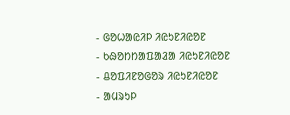- ᱜᱚᱦᱟᱭᱤᱞ ᱤᱭᱩᱱᱤᱭᱚᱱ
- ᱠᱷᱚᱴᱴᱟᱯᱟᱲᱟ ᱤᱭᱩᱱᱤᱭᱚᱱ
- ᱪᱚᱯᱤᱱᱚᱜᱚᱨ ᱤᱭᱩᱱᱤᱭᱚᱱ
- ᱟᱢᱨᱩᱞ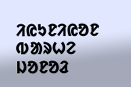ᱤᱭᱩᱱᱤᱭᱚᱱ
ᱵᱟᱨᱦᱮ ᱡᱚᱱᱚᱲ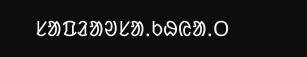ᱥᱟᱯᱲᱟᱣᱥᱟᱹᱠᱷᱭᱟᱹᱛ